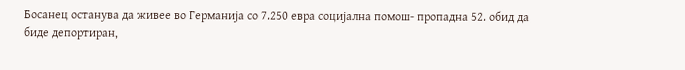Босанец останува да живее во Германија со 7.250 евра социјална помош- пропадна 52. обид да биде депортиран,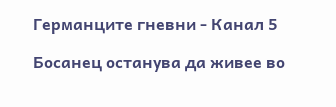Германците гневни - Канал 5

Босанец останува да живее во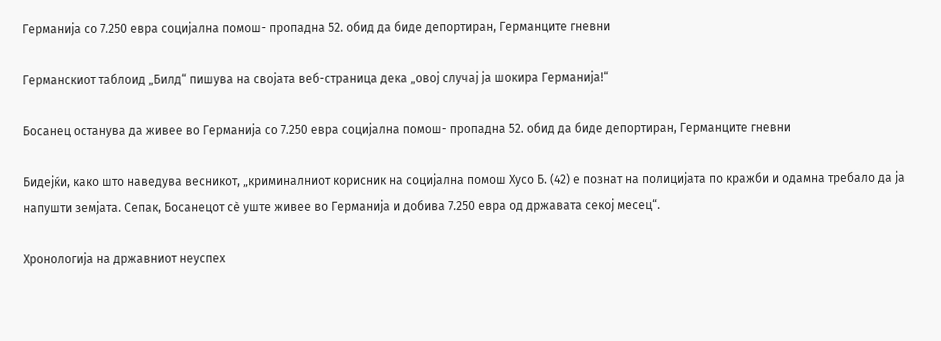Германија со 7.250 евра социјална помош- пропадна 52. обид да биде депортиран, Германците гневни

Германскиот таблоид „Билд“ пишува на својата веб-страница дека „овој случај ја шокира Германија!“

Босанец останува да живее во Германија со 7.250 евра социјална помош- пропадна 52. обид да биде депортиран, Германците гневни

Бидејќи, како што наведува весникот, „криминалниот корисник на социјална помош Хусо Б. (42) е познат на полицијата по кражби и одамна требало да ја напушти земјата. Сепак, Босанецот сè уште живее во Германија и добива 7.250 евра од државата секој месец“.

Хронологија на државниот неуспех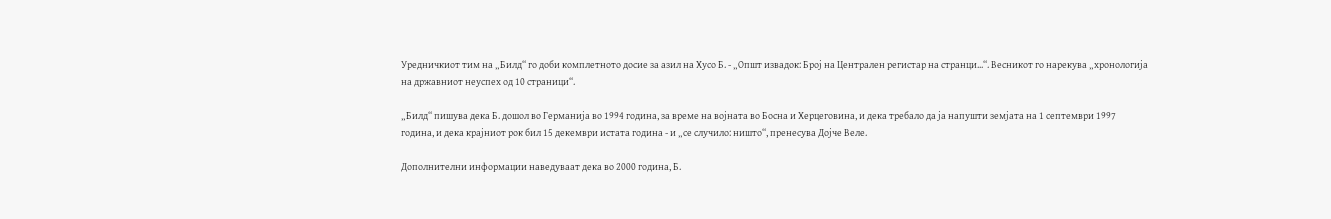Уредничкиот тим на „Билд“ го доби комплетното досие за азил на Хусо Б. - „Општ извадок: Број на Централен регистар на странци...“. Весникот го нарекува „хронологија на државниот неуспех од 10 страници“.

„Билд“ пишува дека Б. дошол во Германија во 1994 година, за време на војната во Босна и Херцеговина, и дека требало да ја напушти земјата на 1 септември 1997 година, и дека крајниот рок бил 15 декември истата година - и „се случило: ништо“, пренесува Дојче Веле.

Дополнителни информации наведуваат дека во 2000 година, Б.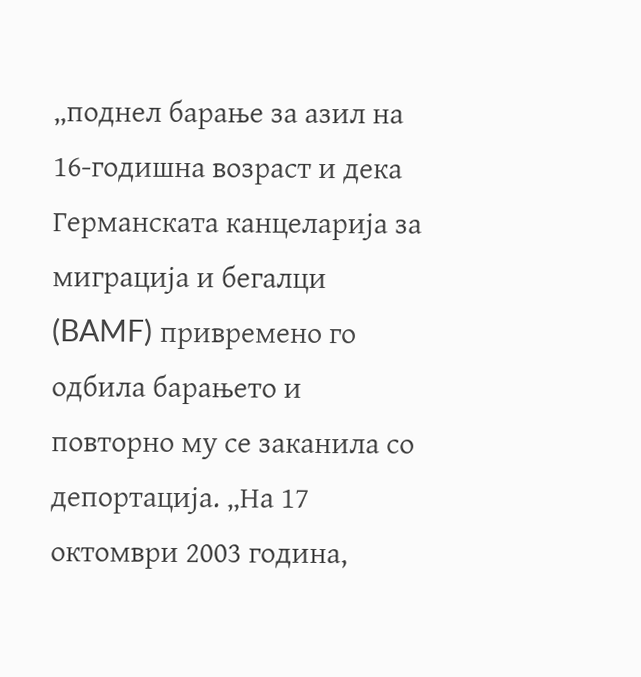„поднел барање за азил на 16-годишна возраст и дека Германската канцеларија за миграција и бегалци (BAMF) привремено го одбила барањето и повторно му се заканила со депортација. „На 17 октомври 2003 година,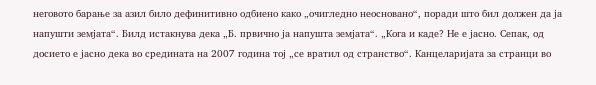неговото барање за азил било дефинитивно одбиено како „очигледно неосновано“, поради што бил должен да ја напушти земјата“. Билд истакнува дека „Б. првично ја напушта земјата“. „Кога и каде? Не е јасно. Сепак, од досието е јасно дека во средината на 2007 година тој „се вратил од странство“. Канцеларијата за странци во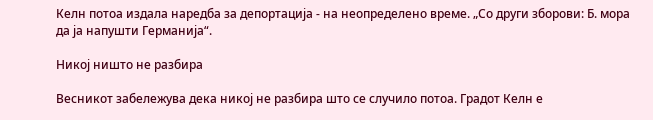Келн потоа издала наредба за депортација - на неопределено време. „Со други зборови: Б. мора да ја напушти Германија“.

Никој ништо не разбира

Весникот забележува дека никој не разбира што се случило потоа. Градот Келн е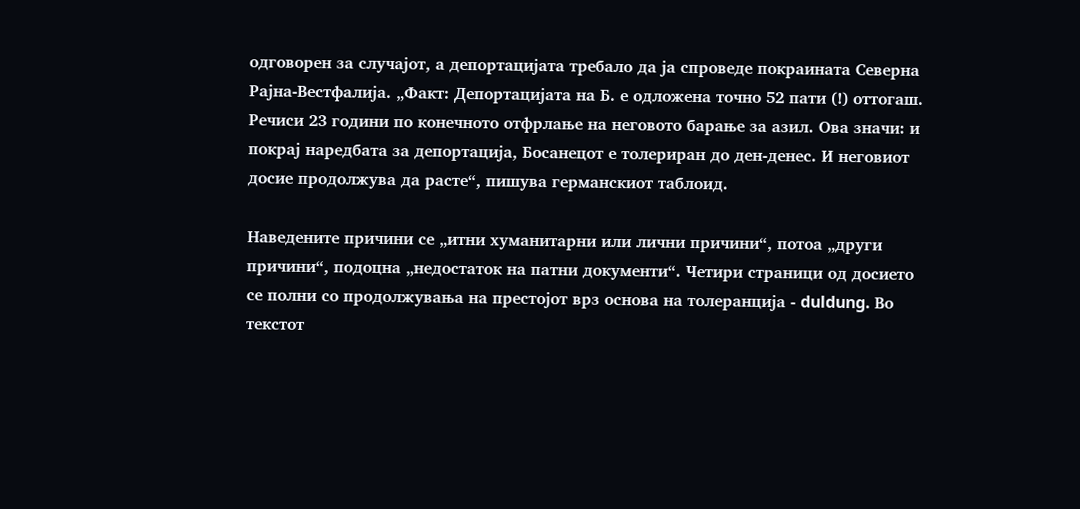одговорен за случајот, а депортацијата требало да ја спроведе покраината Северна Рајна-Вестфалија. „Факт: Депортацијата на Б. е одложена точно 52 пати (!) оттогаш. Речиси 23 години по конечното отфрлање на неговото барање за азил. Ова значи: и покрај наредбата за депортација, Босанецот е толериран до ден-денес. И неговиот досие продолжува да расте“, пишува германскиот таблоид.

Наведените причини се „итни хуманитарни или лични причини“, потоа „други причини“, подоцна „недостаток на патни документи“. Четири страници од досието се полни со продолжувања на престојот врз основа на толеранција - duldung. Во текстот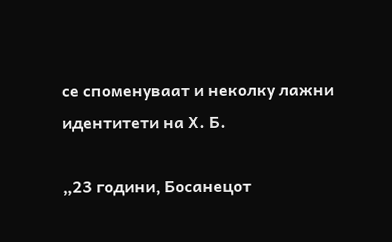се споменуваат и неколку лажни идентитети на Х. Б.

„23 години, Босанецот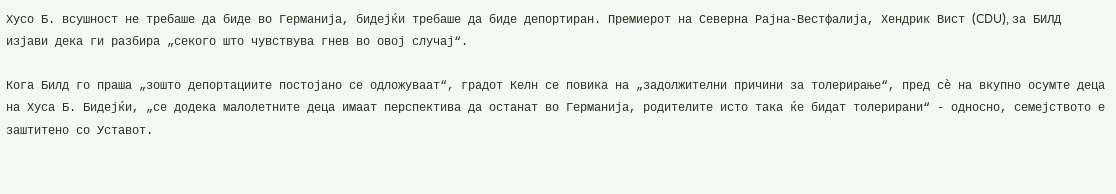Хусо Б. всушност не требаше да биде во Германија, бидејќи требаше да биде депортиран. Премиерот на Северна Рајна-Вестфалија, Хендрик Вист (CDU), за БИЛД изјави дека ги разбира „секого што чувствува гнев во овој случај“.

Кога Билд го праша „зошто депортациите постојано се одложуваат“, градот Келн се повика на „задолжителни причини за толерирање“, пред сè на вкупно осумте деца на Хуса Б. Бидејќи, „се додека малолетните деца имаат перспектива да останат во Германија, родителите исто така ќе бидат толерирани“ - односно, семејството е заштитено со Уставот.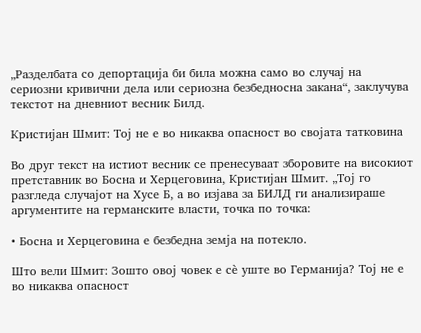„Разделбата со депортација би била можна само во случај на сериозни кривични дела или сериозна безбедносна закана“, заклучува текстот на дневниот весник Билд.

Кристијан Шмит: Тој не е во никаква опасност во својата татковина

Во друг текст на истиот весник се пренесуваат зборовите на високиот претставник во Босна и Херцеговина, Кристијан Шмит. „Тој го разгледа случајот на Хусе Б, а во изјава за БИЛД ги анализираше аргументите на германските власти, точка по точка:

• Босна и Херцеговина е безбедна земја на потекло.

Што вели Шмит: Зошто овој човек е сè уште во Германија? Тој не е во никаква опасност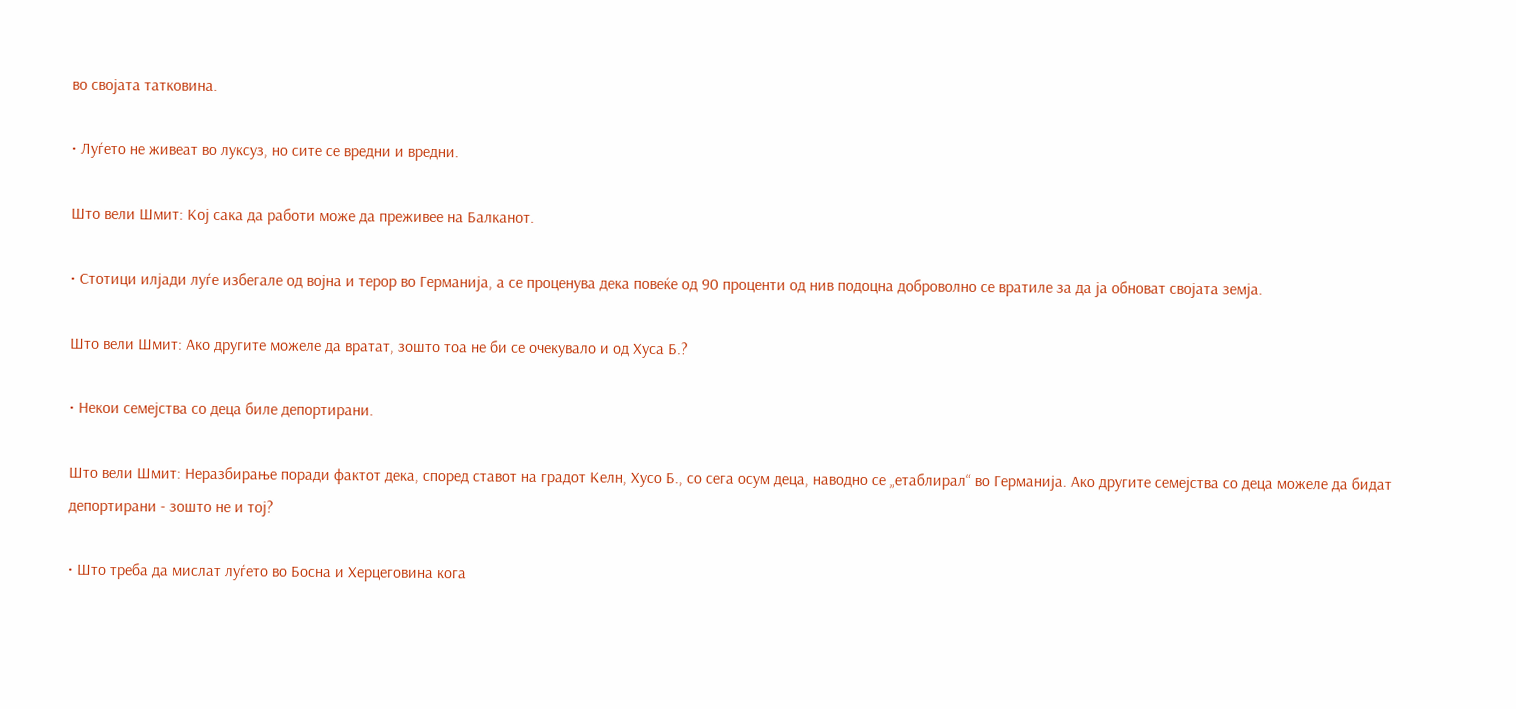во својата татковина.

• Луѓето не живеат во луксуз, но сите се вредни и вредни.

Што вели Шмит: Кој сака да работи може да преживее на Балканот.

• Стотици илјади луѓе избегале од војна и терор во Германија, а се проценува дека повеќе од 90 проценти од нив подоцна доброволно се вратиле за да ја обноват својата земја.

Што вели Шмит: Ако другите можеле да вратат, зошто тоа не би се очекувало и од Хуса Б.?

• Некои семејства со деца биле депортирани.

Што вели Шмит: Неразбирање поради фактот дека, според ставот на градот Келн, Хусо Б., со сега осум деца, наводно се „етаблирал“ во Германија. Ако другите семејства со деца можеле да бидат депортирани - зошто не и тој?

• Што треба да мислат луѓето во Босна и Херцеговина кога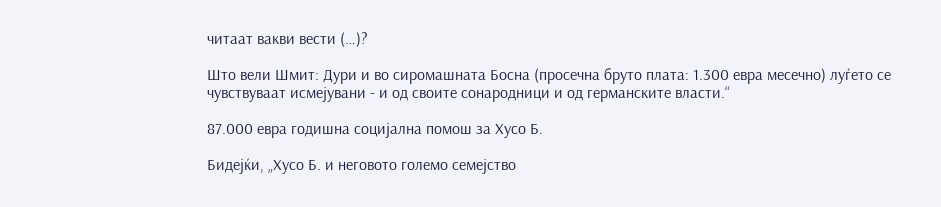читаат вакви вести (…)?

Што вели Шмит: Дури и во сиромашната Босна (просечна бруто плата: 1.300 евра месечно) луѓето се чувствуваат исмејувани - и од своите сонародници и од германските власти.“

87.000 евра годишна социјална помош за Хусо Б.

Бидејќи, „Хусо Б. и неговото големо семејство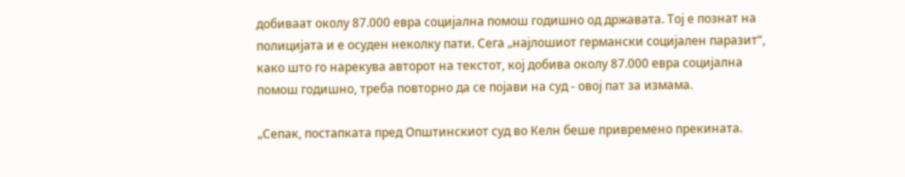добиваат околу 87.000 евра социјална помош годишно од државата. Тој е познат на полицијата и е осуден неколку пати. Сега „најлошиот германски социјален паразит“, како што го нарекува авторот на текстот, кој добива околу 87.000 евра социјална помош годишно, треба повторно да се појави на суд - овој пат за измама.

„Сепак, постапката пред Општинскиот суд во Келн беше привремено прекината.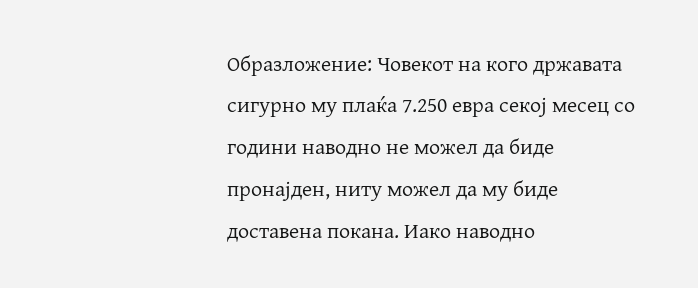Образложение: Човекот на кого државата сигурно му плаќа 7.250 евра секој месец со години наводно не можел да биде пронајден, ниту можел да му биде доставена покана. Иако наводно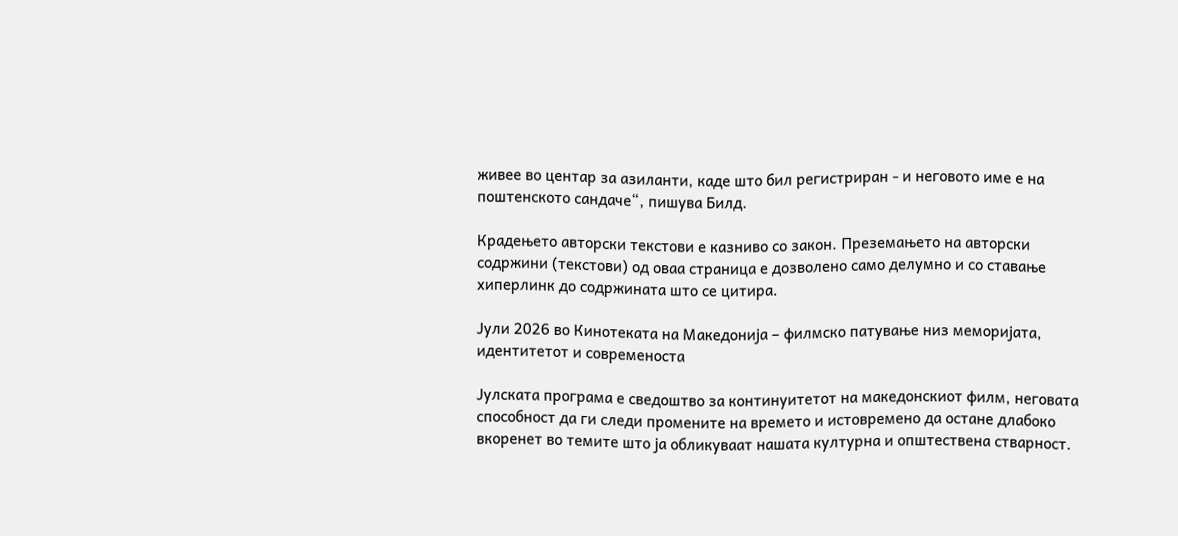живее во центар за азиланти, каде што бил регистриран - и неговото име е на поштенското сандаче“, пишува Билд.

Крадењето авторски текстови е казниво со закон. Преземањето на авторски содржини (текстови) од оваа страница е дозволено само делумно и со ставање хиперлинк до содржината што се цитира.

Јули 2026 во Кинотеката на Македонија – филмско патување низ меморијата, идентитетот и современоста

Јулската програма е сведоштво за континуитетот на македонскиот филм, неговата способност да ги следи промените на времето и истовремено да остане длабоко вкоренет во темите што ја обликуваат нашата културна и општествена стварност.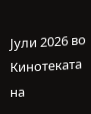Јули 2026 во Кинотеката на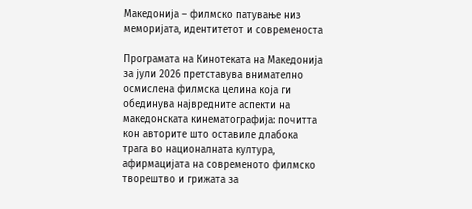Македонија – филмско патување низ меморијата, идентитетот и современоста

Програмата на Кинотеката на Македонија за јули 2026 претставува внимателно осмислена филмска целина која ги обединува највредните аспекти на македонската кинематографија: почитта кон авторите што оставиле длабока трага во националната култура, афирмацијата на современото филмско творештво и грижата за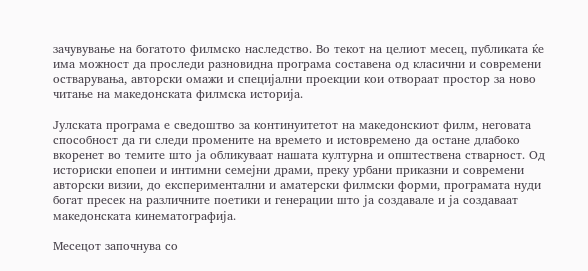зачувување на богатото филмско наследство. Во текот на целиот месец, публиката ќе има можност да проследи разновидна програма составена од класични и современи остварувања, авторски омажи и специјални проекции кои отвораат простор за ново читање на македонската филмска историја.

Јулската програма е сведоштво за континуитетот на македонскиот филм, неговата способност да ги следи промените на времето и истовремено да остане длабоко вкоренет во темите што ја обликуваат нашата културна и општествена стварност. Од историски епопеи и интимни семејни драми, преку урбани приказни и современи авторски визии, до експериментални и аматерски филмски форми, програмата нуди богат пресек на различните поетики и генерации што ја создавале и ја создаваат македонската кинематографија.

Месецот започнува со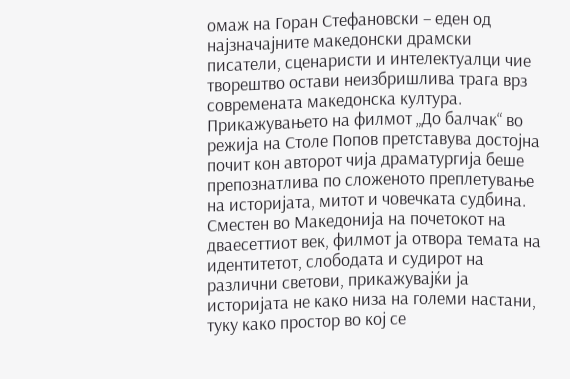омаж на Горан Стефановски – еден од најзначајните македонски драмски писатели, сценаристи и интелектуалци чие творештво остави неизбришлива трага врз современата македонска култура. Прикажувањето на филмот „До балчак“ во режија на Столе Попов претставува достојна почит кон авторот чија драматургија беше препознатлива по сложеното преплетување на историјата, митот и човечката судбина. Сместен во Македонија на почетокот на дваесеттиот век, филмот ја отвора темата на идентитетот, слободата и судирот на различни светови, прикажувајќи ја историјата не како низа на големи настани, туку како простор во кој се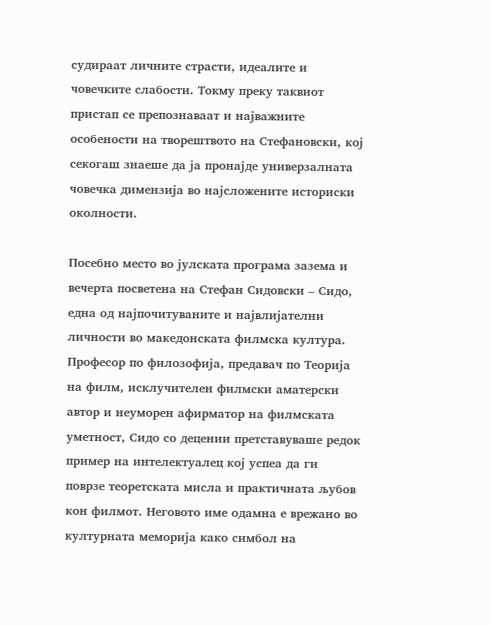судираат личните страсти, идеалите и човечките слабости. Токму преку таквиот пристап се препознаваат и најважните особености на творештвото на Стефановски, кој секогаш знаеше да ја пронајде универзалната човечка димензија во најсложените историски околности.

Посебно место во јулската програма зазема и вечерта посветена на Стефан Сидовски – Сидо, една од најпочитуваните и највлијателни личности во македонската филмска култура. Професор по филозофија, предавач по Теорија на филм, исклучителен филмски аматерски автор и неуморен афирматор на филмската уметност, Сидо со децении претставуваше редок пример на интелектуалец кој успеа да ги поврзе теоретската мисла и практичната љубов кон филмот. Неговото име одамна е врежано во културната меморија како симбол на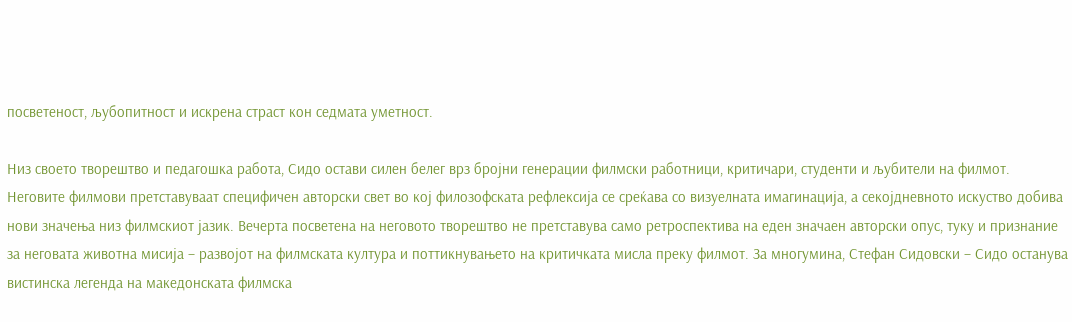посветеност, љубопитност и искрена страст кон седмата уметност.

Низ своето творештво и педагошка работа, Сидо остави силен белег врз бројни генерации филмски работници, критичари, студенти и љубители на филмот. Неговите филмови претставуваат специфичен авторски свет во кој филозофската рефлексија се среќава со визуелната имагинација, а секојдневното искуство добива нови значења низ филмскиот јазик. Вечерта посветена на неговото творештво не претставува само ретроспектива на еден значаен авторски опус, туку и признание за неговата животна мисија – развојот на филмската култура и поттикнувањето на критичката мисла преку филмот. За многумина, Стефан Сидовски – Сидо останува вистинска легенда на македонската филмска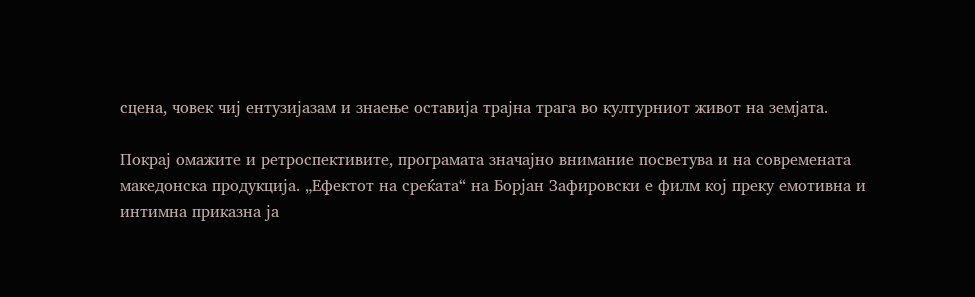сцена, човек чиј ентузијазам и знаење оставија трајна трага во културниот живот на земјата.

Покрај омажите и ретроспективите, програмата значајно внимание посветува и на современата македонска продукција. „Ефектот на среќата“ на Борјан Зафировски е филм кој преку емотивна и интимна приказна ја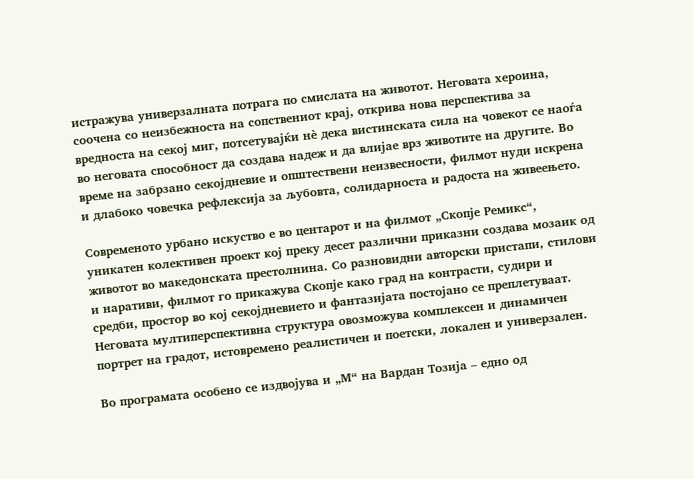истражува универзалната потрага по смислата на животот. Неговата хероина, соочена со неизбежноста на сопствениот крај, открива нова перспектива за вредноста на секој миг, потсетувајќи нè дека вистинската сила на човекот се наоѓа во неговата способност да создава надеж и да влијае врз животите на другите. Во време на забрзано секојдневие и општествени неизвесности, филмот нуди искрена и длабоко човечка рефлексија за љубовта, солидарноста и радоста на живеењето.

Современото урбано искуство е во центарот и на филмот „Скопје Ремикс“, уникатен колективен проект кој преку десет различни приказни создава мозаик од животот во македонската престолнина. Со разновидни авторски пристапи, стилови и наративи, филмот го прикажува Скопје како град на контрасти, судири и средби, простор во кој секојдневието и фантазијата постојано се преплетуваат. Неговата мултиперспективна структура овозможува комплексен и динамичен портрет на градот, истовремено реалистичен и поетски, локален и универзален.

Во програмата особено се издвојува и „М“ на Вардан Тозија – едно од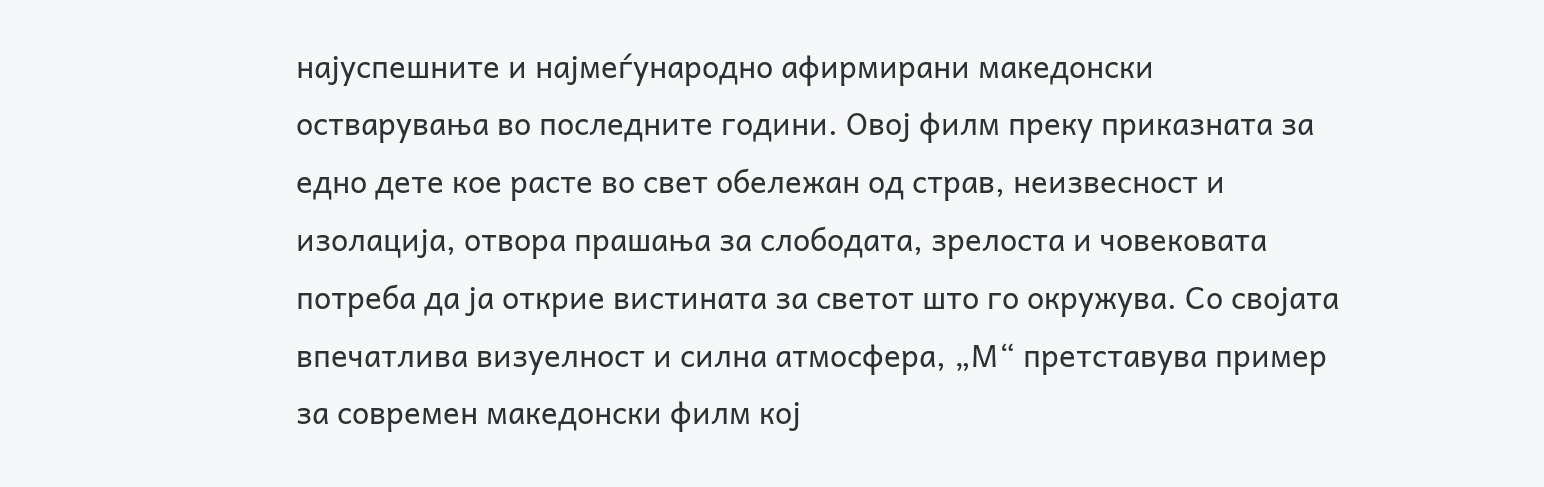најуспешните и најмеѓународно афирмирани македонски остварувања во последните години. Овој филм преку приказната за едно дете кое расте во свет обележан од страв, неизвесност и изолација, отвора прашања за слободата, зрелоста и човековата потреба да ја открие вистината за светот што го окружува. Со својата впечатлива визуелност и силна атмосфера, „М“ претставува пример за современ македонски филм кој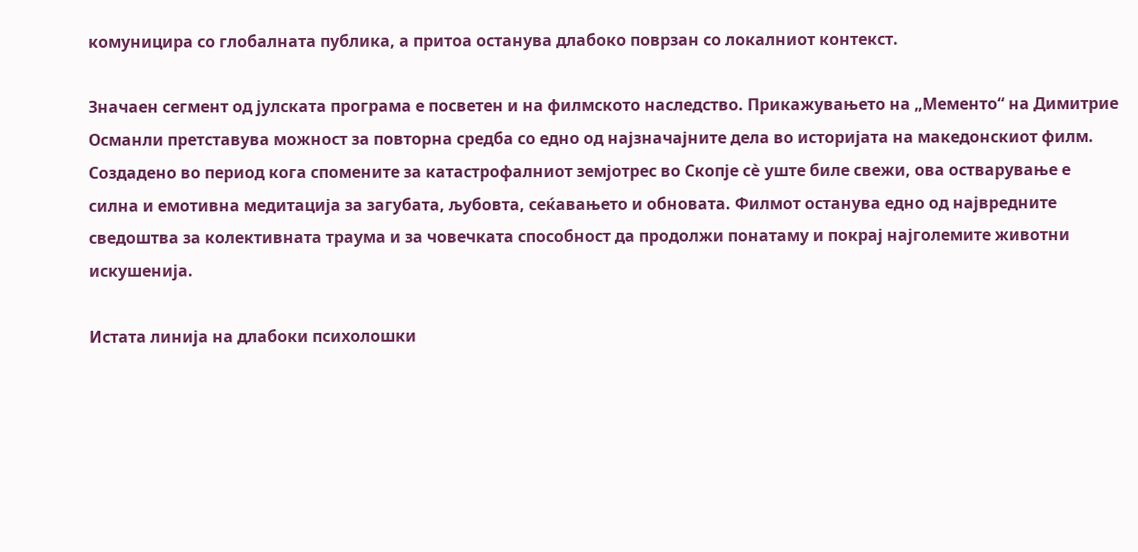комуницира со глобалната публика, а притоа останува длабоко поврзан со локалниот контекст.

Значаен сегмент од јулската програма е посветен и на филмското наследство. Прикажувањето на „Мементо“ на Димитрие Османли претставува можност за повторна средба со едно од најзначајните дела во историјата на македонскиот филм. Создадено во период кога спомените за катастрофалниот земјотрес во Скопје сè уште биле свежи, ова остварување е силна и емотивна медитација за загубата, љубовта, сеќавањето и обновата. Филмот останува едно од највредните сведоштва за колективната траума и за човечката способност да продолжи понатаму и покрај најголемите животни искушенија.

Истата линија на длабоки психолошки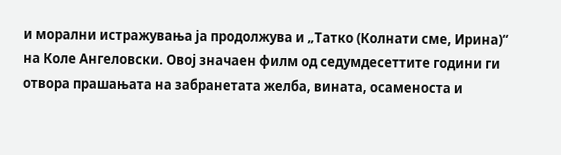и морални истражувања ја продолжува и „Татко (Колнати сме, Ирина)“ на Коле Ангеловски. Овој значаен филм од седумдесеттите години ги отвора прашањата на забранетата желба, вината, осаменоста и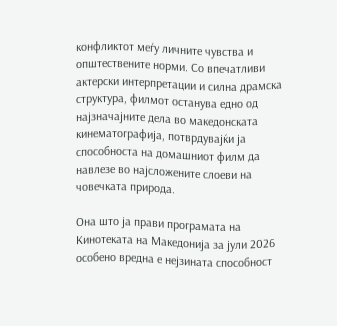конфликтот меѓу личните чувства и општествените норми. Со впечатливи актерски интерпретации и силна драмска структура, филмот останува едно од најзначајните дела во македонската кинематографија, потврдувајќи ја способноста на домашниот филм да навлезе во најсложените слоеви на човечката природа.

Она што ја прави програмата на Кинотеката на Македонија за јули 2026 особено вредна е нејзината способност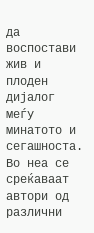да воспостави жив и плоден дијалог меѓу минатото и сегашноста. Во неа се среќаваат автори од различни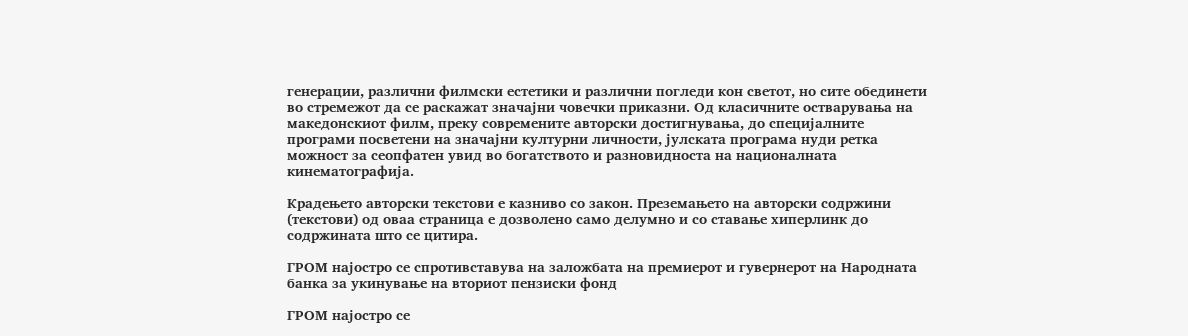генерации, различни филмски естетики и различни погледи кон светот, но сите обединети во стремежот да се раскажат значајни човечки приказни. Од класичните остварувања на македонскиот филм, преку современите авторски достигнувања, до специјалните програми посветени на значајни културни личности, јулската програма нуди ретка можност за сеопфатен увид во богатството и разновидноста на националната кинематографија.

Крадењето авторски текстови е казниво со закон. Преземањето на авторски содржини (текстови) од оваа страница е дозволено само делумно и со ставање хиперлинк до содржината што се цитира.

ГРОМ најостро се спротивставува на заложбата на премиерот и гувернерот на Народната банка за укинување на вториот пензиски фонд

ГРОМ најостро се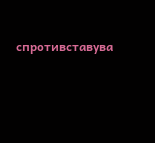спротивставува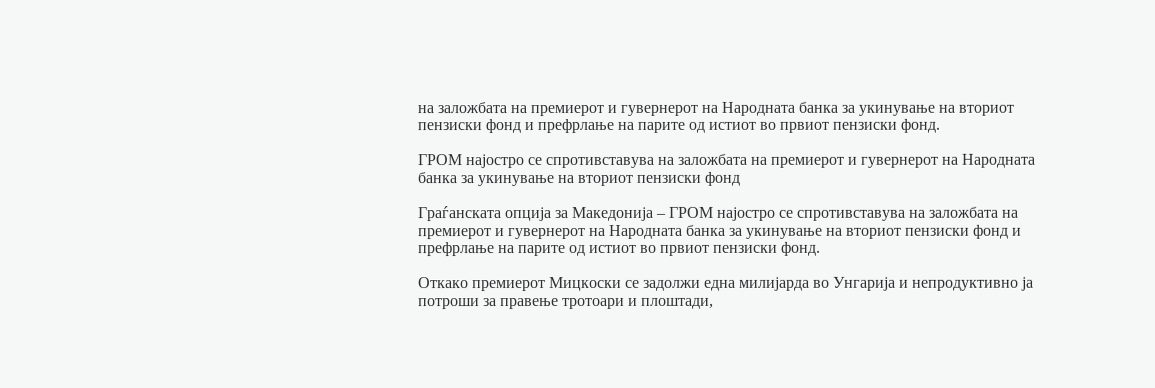на заложбата на премиерот и гувернерот на Народната банка за укинување на вториот пензиски фонд и префрлање на парите од истиот во првиот пензиски фонд.

ГРОМ најостро се спротивставува на заложбата на премиерот и гувернерот на Народната банка за укинување на вториот пензиски фонд

Граѓанската опција за Македонија – ГРОМ најостро се спротивставува на заложбата на премиерот и гувернерот на Народната банка за укинување на вториот пензиски фонд и префрлање на парите од истиот во првиот пензиски фонд.

Откако премиерот Мицкоски се задолжи една милијарда во Унгарија и непродуктивно ја потроши за правење тротоари и плоштади,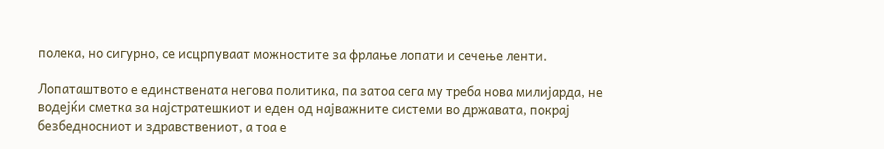полека, но сигурно, се исцрпуваат можностите за фрлање лопати и сечење ленти.

Лопаташтвото е единствената негова политика, па затоа сега му треба нова милијарда, не водејќи сметка за најстратешкиот и еден од најважните системи во државата, покрај безбедносниот и здравствениот, а тоа е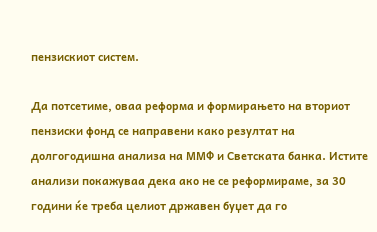пензискиот систем.

Да потсетиме, оваа реформа и формирањето на вториот пензиски фонд се направени како резултат на долгогодишна анализа на ММФ и Светската банка. Истите анализи покажуваа дека ако не се реформираме, за 30 години ќе треба целиот државен буџет да го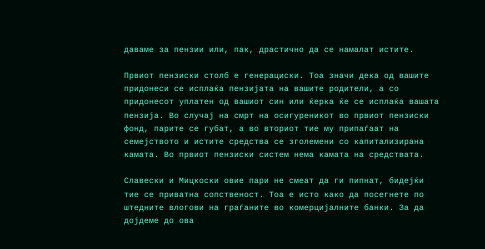даваме за пензии или, пак, драстично да се намалат истите.

Првиот пензиски столб е генерациски. Тоа значи дека од вашите придонеси се исплаќа пензијата на вашите родители, а со придонесот уплатен од вашиот син или ќерка ќе се исплаќа вашата пензија. Во случај на смрт на осигуреникот во првиот пензиски фонд, парите се губат, а во вториот тие му припаѓаат на семејството и истите средства се зголемени со капитализирана камата. Во првиот пензиски систем нема камата на средствата.

Славески и Мицкоски овие пари не смеат да ги пипнат, бидејќи тие се приватна сопственост. Тоа е исто како да посегнете по штедните влогови на граѓаните во комерцијалните банки. За да дојдеме до ова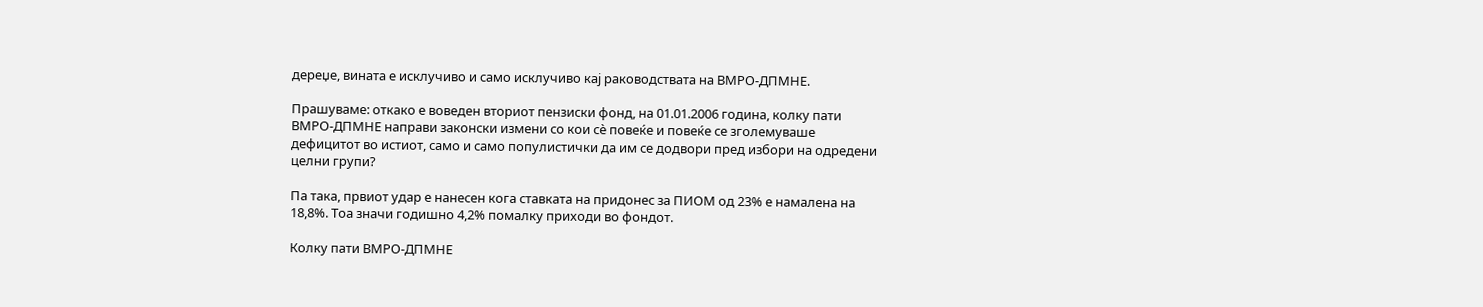дереџе, вината е исклучиво и само исклучиво кај раководствата на ВМРО-ДПМНЕ.

Прашуваме: откако е воведен вториот пензиски фонд, на 01.01.2006 година, колку пати ВМРО-ДПМНЕ направи законски измени со кои сè повеќе и повеќе се зголемуваше дефицитот во истиот, само и само популистички да им се додвори пред избори на одредени целни групи?

Па така, првиот удар е нанесен кога ставката на придонес за ПИОМ од 23% е намалена на 18,8%. Тоа значи годишно 4,2% помалку приходи во фондот.

Колку пати ВМРО-ДПМНЕ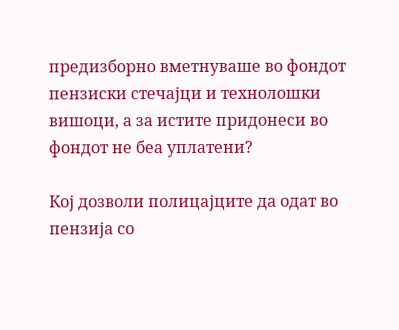предизборно вметнуваше во фондот пензиски стечајци и технолошки вишоци, а за истите придонеси во фондот не беа уплатени?

Кој дозволи полицајците да одат во пензија со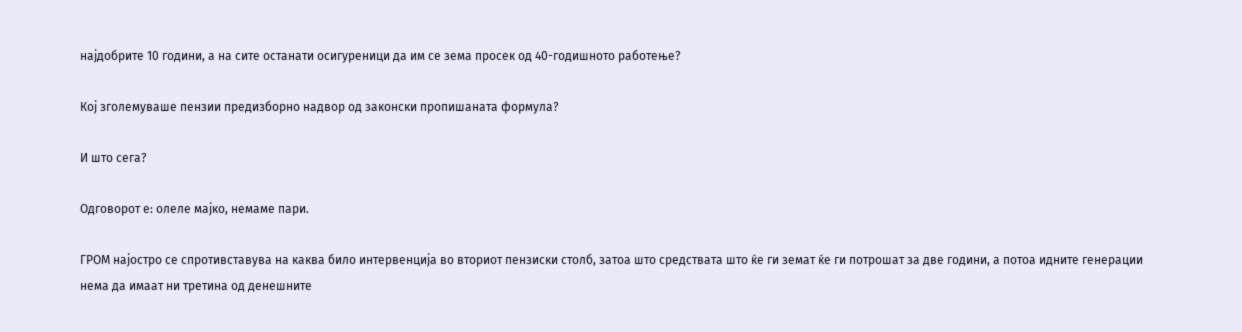најдобрите 10 години, а на сите останати осигуреници да им се зема просек од 40-годишното работење?

Кој зголемуваше пензии предизборно надвор од законски пропишаната формула?

И што сега?

Одговорот е: олеле мајко, немаме пари.

ГРОМ најостро се спротивставува на каква било интервенција во вториот пензиски столб, затоа што средствата што ќе ги земат ќе ги потрошат за две години, а потоа идните генерации нема да имаат ни третина од денешните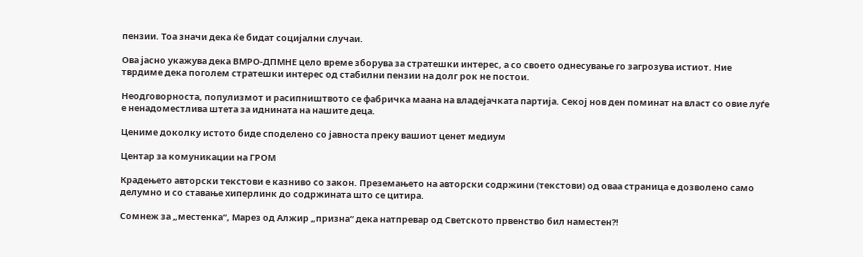пензии. Тоа значи дека ќе бидат социјални случаи.

Ова јасно укажува дека ВМРО-ДПМНЕ цело време зборува за стратешки интерес, а со своето однесување го загрозува истиот. Ние тврдиме дека поголем стратешки интерес од стабилни пензии на долг рок не постои.

Неодговорноста, популизмот и расипништвото се фабричка маана на владејачката партија. Секој нов ден поминат на власт со овие луѓе е ненадоместлива штета за иднината на нашите деца.

Цениме доколку истото биде споделено со јавноста преку вашиот ценет медиум

Центар за комуникации на ГРОМ

Крадењето авторски текстови е казниво со закон. Преземањето на авторски содржини (текстови) од оваа страница е дозволено само делумно и со ставање хиперлинк до содржината што се цитира.

Сомнеж за „местенка“, Марез од Алжир „призна“ дека натпревар од Светското првенство бил наместен?!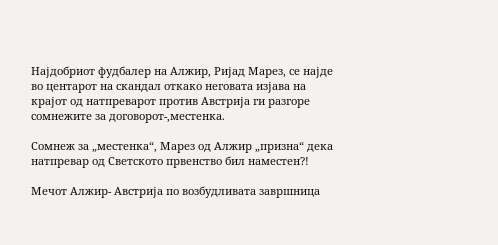Најдобриот фудбалер на Алжир, Ријад Марез, се најде во центарот на скандал откако неговата изјава на крајот од натпреварот против Австрија ги разгоре сомнежите за договорот-,местенка.

Сомнеж за „местенка“, Марез од Алжир „призна“ дека натпревар од Светското првенство бил наместен?!

Мечот Алжир- Австрија по возбудливата завршница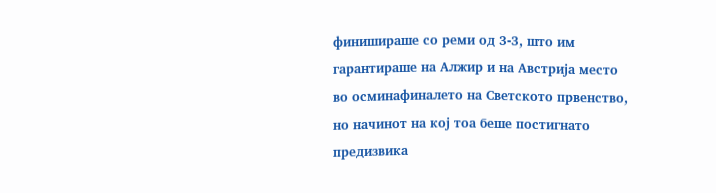финишираше со реми од 3-3, што им гарантираше на Алжир и на Австрија место во осминафиналето на Светското првенство, но начинот на кој тоа беше постигнато предизвика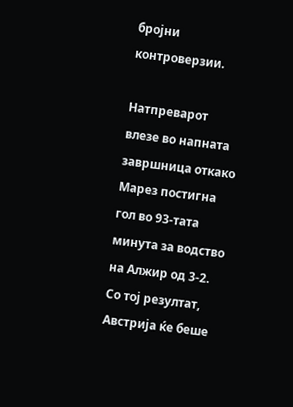бројни контроверзии.

Натпреварот влезе во напната завршница откако Марез постигна гол во 93-тата минута за водство на Алжир од 3-2. Со тој резултат, Австрија ќе беше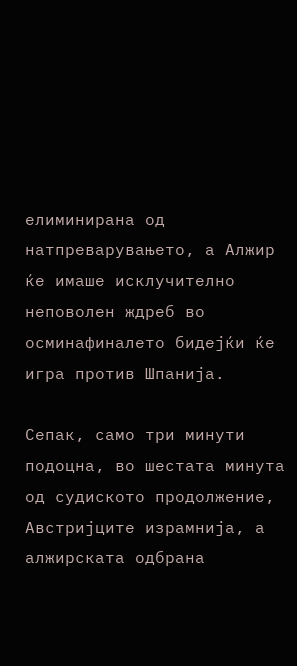елиминирана од натпреварувањето, а Алжир ќе имаше исклучително неповолен ждреб во осминафиналето бидејќи ќе игра против Шпанија.

Сепак, само три минути подоцна, во шестата минута од судиското продолжение, Австријците израмнија, а алжирската одбрана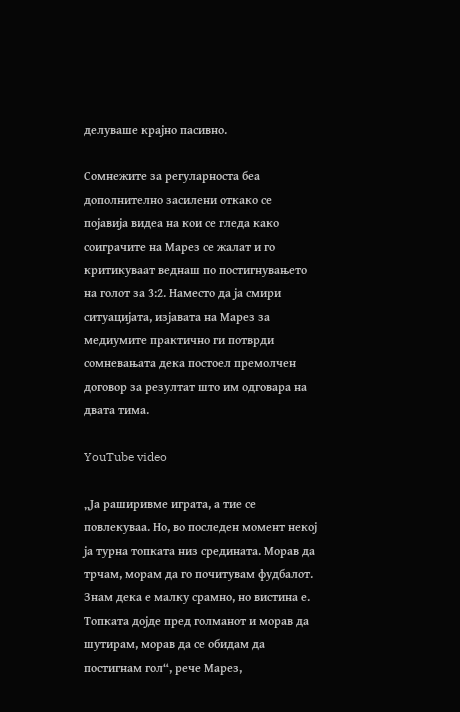делуваше крајно пасивно.

Сомнежите за регуларноста беа дополнително засилени откако се појавија видеа на кои се гледа како соиграчите на Марез се жалат и го критикуваат веднаш по постигнувањето на голот за 3:2. Наместо да ја смири ситуацијата, изјавата на Марез за медиумите практично ги потврди сомневањата дека постоел премолчен договор за резултат што им одговара на двата тима.

YouTube video

„Ја раширивме играта, а тие се повлекуваа. Но, во последен момент некој ја турна топката низ средината. Морав да трчам, морам да го почитувам фудбалот. Знам дека е малку срамно, но вистина е. Топката дојде пред голманот и морав да шутирам, морав да се обидам да постигнам гол“, рече Марез,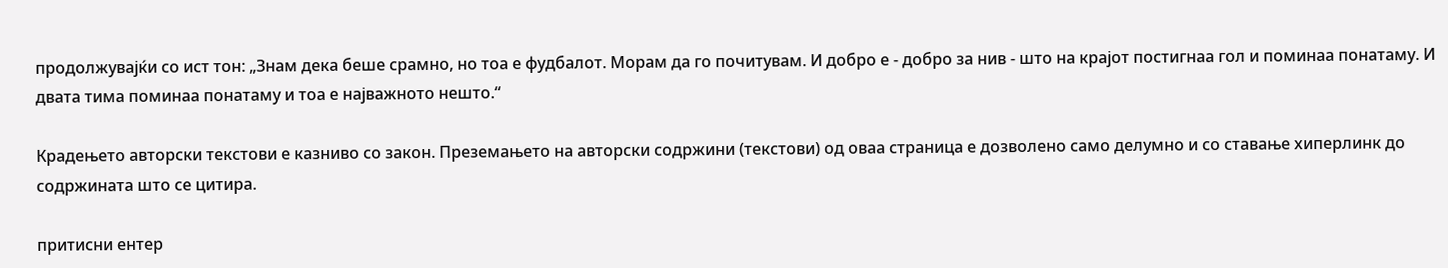продолжувајќи со ист тон: „Знам дека беше срамно, но тоа е фудбалот. Морам да го почитувам. И добро е - добро за нив - што на крајот постигнаа гол и поминаа понатаму. И двата тима поминаа понатаму и тоа е најважното нешто.“

Крадењето авторски текстови е казниво со закон. Преземањето на авторски содржини (текстови) од оваа страница е дозволено само делумно и со ставање хиперлинк до содржината што се цитира.

притисни ентер